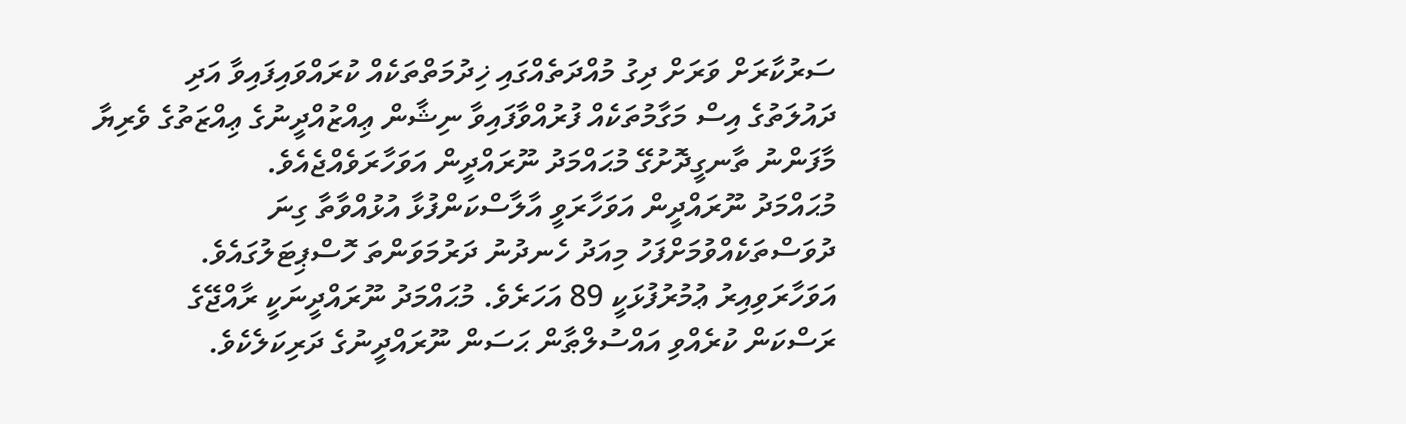ސަރުކާރަށް ވަރަށް ދިގު މުއްދަތެއްގައި ޚިދުމަތްތަކެއް ކުރައްވައިފައިވާ އަދި ދައުލަތުގެ އިސް މަގާމުތަކެއް ފުރުއްވާފައިވާ ނިޝާން ޢިއްޒުއްދީނުގެ ޢިއްޒަތުގެ ވެރިޔާ މާފަންނު ތާނގީދޮށުގޭ މުޙައްމަދު ނޫރައްދީން އަވަހާރަވެއްޖެއެވެ.
މުޙައްމަދު ނޫރައްދީން އަވަހާރަވީ އާލާސްކަންފުޅާ އުޅުއްވާތާ ގިނަ ދުވަސްތަކެއްވުމަށްފަހު މިއަދު ހެނދުނު ދަރުމަވަންތަ ހޮސްޕިޓަލުގައެވެ. އަވަހާރަވިއިރު ޢުމުރުފުޅަކީ 89 އަހަރެވެ. މުޙައްމަދު ނޫރައްދީނަކީ ރާއްޖޭގެ ރަސްކަން ކުރެއްވި އައްސުލްޠާން ޙަސަން ނޫރައްދީނުގެ ދަރިކަލެކެވެ.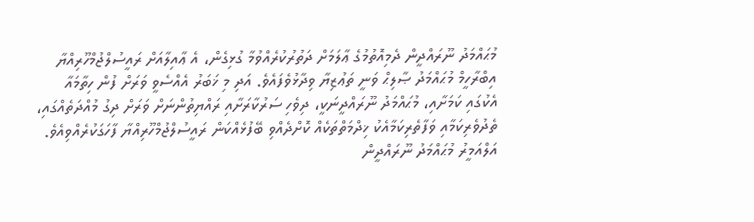މުޙައްމަދު ނޫރައްދީން ދެމިއޮތުމުގެ ޢާލަމަށް ދަތުރުކުރެއްވުމާ ގުޅިގެން، އެ ޢާއިލާއަށް ރައީސުލްޖުމްހޫރިއްޔާ އިބްރާހީމް މުޙައްމަދު ޞާލިޙް ވަނީ ތަޢުޒިޔާ ވިދާޅުވެފައެވެ. އަދި މި ޚަބަރު އެއްސެވީ ވަރަށް ފުން ހިތާމައާ އެކުގައި ކަމަށާއި، މުޙައްމަދު ނޫރައްދީނަކީ، ދިވެހި ސަރުކާރަށާއި ރައްޔިތުންނަށް ވަރަށް ދިގު މުއްދަތެއްގައި، ތެދުވެރިކަމާއި ވަފާތެރިކަމާއެކު ޚިދްމަތްތަކެއް ކޮށްދެއްވި ބޭފުޅެއްކަން ރައީސުލްޖުމްހޫރިއްޔާ ފާހަގަކުރެއްވިއެވެ.
އަލްއަމީރު މުޙައްމަދު ނޫރައްދީން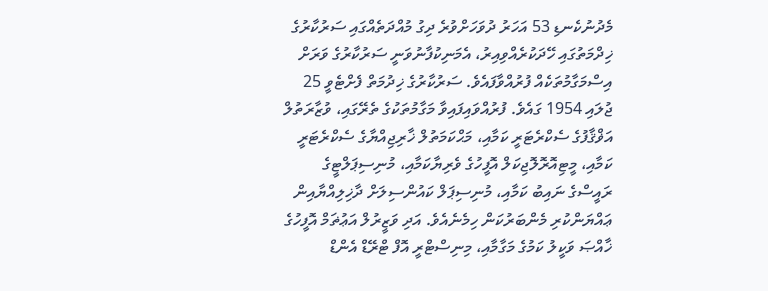މެދުނުކެނޑި 53 އަހަރު ދުވަހަށްވުރެ ދިގު މުއްދަތެއްގައި ސަރުކާރުގެ ޚިދްމަތުގައި ހޭދަކުރެއްވިއިރު، އެމަނިކުފާނުވަނީ ސަރުކާރުގެ ވަރަށް އިސްމަގާމުތަކެއް ފުރުއްވާފައެވެ. ސަރުކާރުގެ ޚިދުމަތް ފެށްޓެވީ 25 ޖުލައި 1954 ގައެވެ. ފުރުއްވައިފައިވާ މަގާމުތަކުގެ ތެރޭގައި، ވުޒާރަތުލް އަޥްޤާފުގެ ސެކްރެޓަރީ ކަމާއި، މަޙްކަމަތުލް ޚާރިޖިއްޔާގެ ސެކްރެޓަރީ ކަމާއި، މީޓިއޮރޮލޮޖިކަލް އޮފީހުގެ ވެރިޔާކަމާއި، މުނިސިޕަލްޓީގެ ރައީސްގެ ނައިބު ކަމާއި، މުނިސިޕަލް ކައުންސިލަށް ދާޚިލިއްޔާއިން ޢައްޔަންކުރި މެންބަރުކަން ހިމެނެއެވެ. އަދި ވަޒީރުލް އަޢުޡަމް އޮފީހުގެ ޚާއްޞަ ވަކީލު ކަމުގެ މަގާމާއި، މިނިސްޓްރީ އޮފް ޓްރޭޑް އެންޑް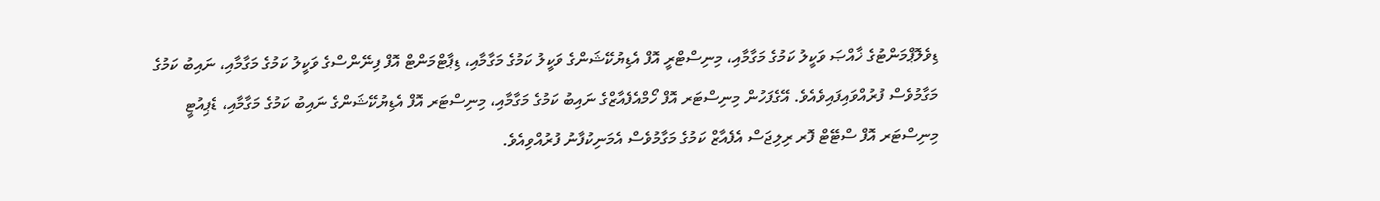ޑިވެލޮޕްމަންޓުގެ ޚާއްޞަ ވަކީލު ކަމުގެ މަގާމާއި، މިނިސްޓްރީ އޮފް އެޑިޔުކޭޝަންގެ ވަކީލު ކަމުގެ މަގާމާއި، ޑިޕާޓްމަންޓް އޮފް ފިނޭންސްގެ ވަކީލު ކަމުގެ މަގާމާއި، ނައިބު ކަމުގެ މަގާމުވެސް ފުރުއްވައިފައިވެއެވެ. އޭގެފަހުން މިނިސްޓަރ އޮފް ހޯމްއެފެއާޒްގެ ނައިބު ކަމުގެ މަގާމާއި، މިނިސްޓަރ އޮފް އެޑިޔުކޭޝަންގެ ނައިބު ކަމުގެ މަގާމާއި، ޑެޕިއުޓީ މިނިސްޓަރ އޮފް ސްޓޭޓް ފޮރ ރިލިޖަސް އެފެއާޒް ކަމުގެ މަގާމުވެސް އެމަނިކުފާނު ފުރުއްވިއެވެ.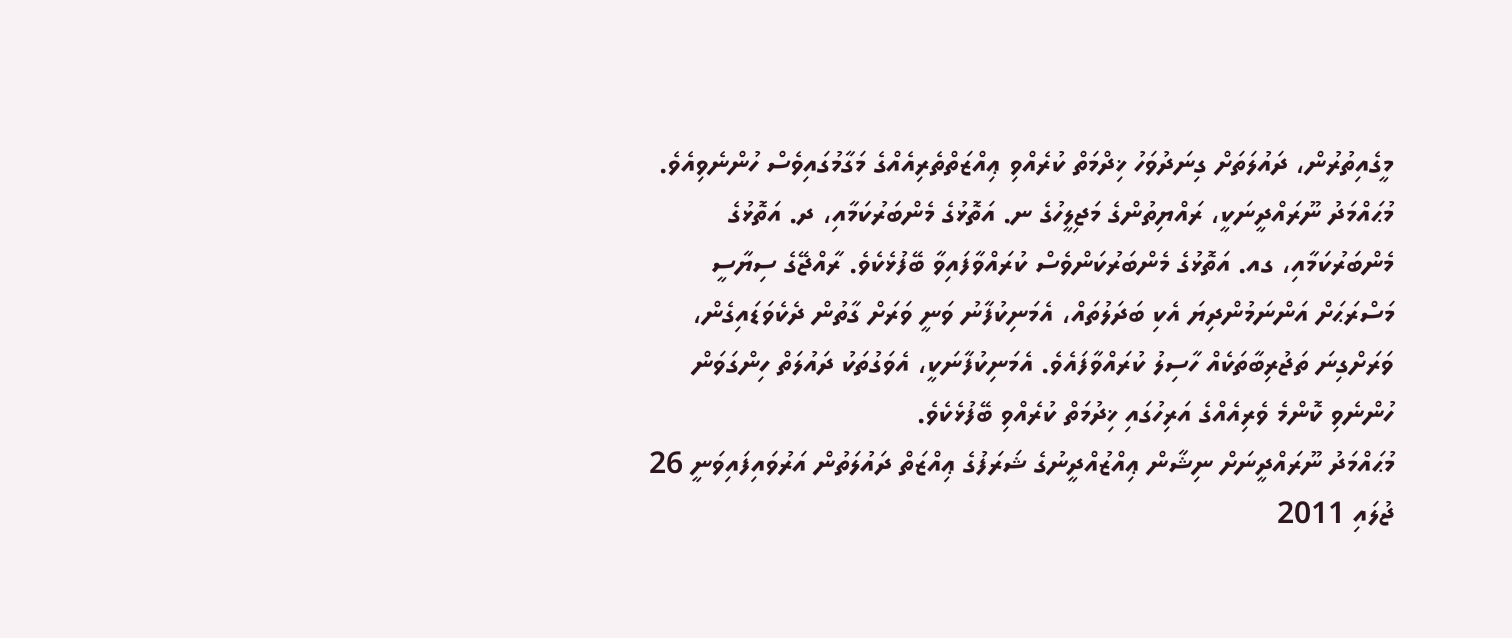މީގެއިތުރުން، ދައުލަތަށް ގިނަދުވަހު ޚިދްމަތް ކުރެއްވި ޢިއްޒަތްތެރިއެއްގެ މަގާމުގައިވެސް ހުންނެވިއެވެ.
މުޙައްމަދު ނޫރައްދީނަކީ، ރައްޔިތުންގެ މަޖިލީހުގެ ނ. އަތޮޅުގެ މެންބަރުކަމާއި، ދ. އަތޮޅުގެ މެންބަރުކަމާއި، ގއ. އަތޮޅުގެ މެންބަރުކަންވެސް ކުރައްވާފައިވާ ބޭފުޅެކެވެ. ރާއްޖޭގެ ސިޔާސީ މަސްރަޙަށް އަންނަމުންދިޔަ އެކި ބަދަލުތައް، އެމަނިކުފާނު ވަނީ ވަރަށް ގާތުން ދެކެވަޑައިގެން، ވަރަށްގިނަ ތަޖުރިބާތަކެއް ހާސިލު ކުރައްވާފައެވެ. އެމަނިކުފާނަކީ، އެވަގުތަކު ދައުލަތް ހިންގަވަން ހުންނެވި ކޮންމެ ވެރިއެއްގެ އަރިހުގައި ޚިދުމަތް ކުރެއްވި ބޭފުޅެކެވެ.
މުޙައްމަދު ނޫރައްދީނަށް ނިޝާން ޢިއްޒުއްދީނުގެ ޝަރަފުގެ ޢިއްޒަތް ދައުލަތުން އަރުވައިފައިވަނީ 26 ޖުލައި 2011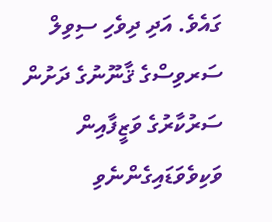ގައެވެ. އަދި ދިވެހި ސިވިލް ސަރވިސްގެ ޤާނޫނުގެ ދަށުން ސަރުކާރުގެ ވަޒީފާއިން ވަކިވެވަޑައިގެންނެވި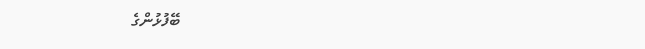ބޭފުޅުންގެ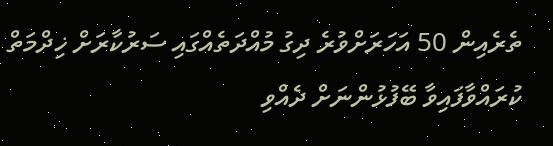ތެރެއިން 50 އަހަރަށްވުރެ ދިގު މުއްދަތެއްގައި ސަރުކާރަށް ޚިދްމަތް ކުރައްވާފައިވާ ބޭފުޅުންނަށް ދެއްވި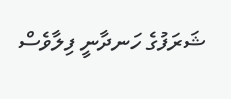ޝަރަފުގެ ހަނދާނީ ފިލާވެސް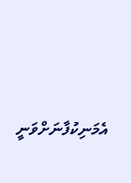އެމަނިކުފާނަށްވަނީ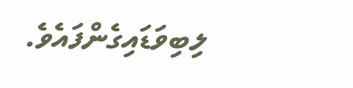ލިބިވަޑައިގެންފައެވެ.